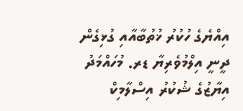އިއްޔެގެ ހުކުރު ޚުތުބާއާއި ގުޅިގެން ދީނީ އިލްމުވެރިޔާ ޑރ. މުހައްމަދު އިޔާޒުގެ ޝުކުރު އިސްލާމިކް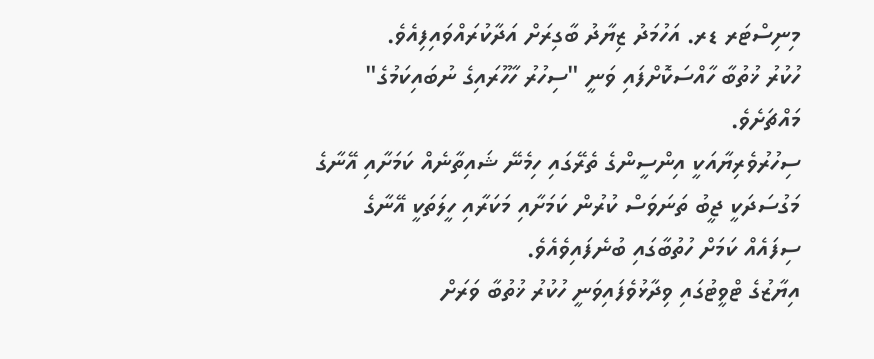މިނިސްޓަރ ޑރ. އަހުމަދު ޒިޔާދު ބާގިރަށް އަދާކުރައްވައިފިއެވެ.
ހުކުރު ޚުތުބާ ހާއްސަކޮށްފައި ވަނީ "ސިހުރު ހާހޫރައިގެ ނުބައިކަމުގެ" މައްޗަށެވެ.
ސިހުރުވެރިޔާއަކީ އިންސީންގެ ތެރޭގައި ހިމެނޭ ޝައިތާނެއް ކަމަށާއި އޭނާގެ މަގުސަދަކީ ޖީބު ތަނަވަސް ކުރުން ކަމަށާއި މަކަރާއި ހީލަތަކީ އޭނާގެ ސިފައެއް ކަމަށް ހުތުބާގައި ބުނެފައިވެއެވެ.
އިޔާޒުގެ ޓްވީޓުގައި ވިދާޅުވެފައިވަނީ ހުކުރު ޚުތުބާ ވަރަށް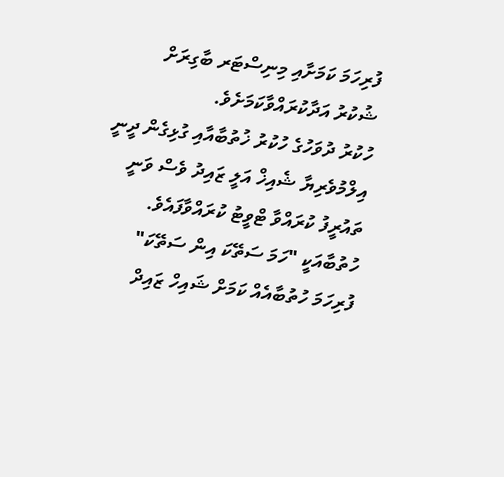ފުރިހަމަ ކަމަށާއި މިނިސްޓަރ ބާގިރަށް ޝުކުރު އަދާކުރައްވާކަމަށެވެ.
ހުކުރު ދުވަހުގެ ހުކުރު ޚުތުބާއާއި ގުޅިގެން ދީނީ އިލްމުވެރިޔާ ޝެއިޚް އަލީ ޒައިދު ވެސް ވަނީ ތައުރީފު ކުރައްވާ ޓްވީޓު ކުރައްވާފައެވެ. ހުތުބާއަކީ "ހަމަ ސަތޭކަ އިން ސަތޭކަ" ފުރިހަމަ ހުތުބާއެއް ކަމަށް ޝައިހް ޒައިދް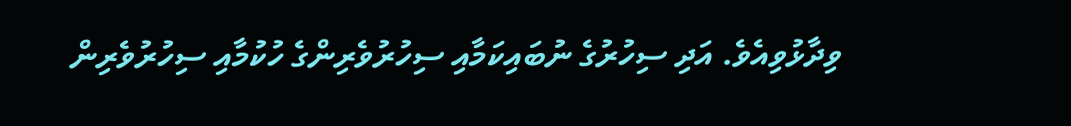ވިދާޅުވިއެވެ. އަދި ސިހުރުގެ ނުބައިކަމާއި ސިހުރުވެރިންގެ ހުކުމާއި ސިހުރުވެރިން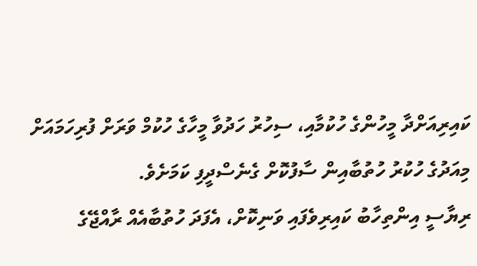ކައިރިއަށްދާ މީހުންގެ ހުކުމާއި، ސިހުރު ހަދުވާ މީހާގެ ހުކުމް ވަރަށް ފުރިހަމައަށް މިއަދުގެ ހުކުރު ހުތުބާއިން ސާފުކޮށް ގެނެސްދީފި ކަމަށެވެ.
ރިޔާސީ އިންތިހާބު ކައިރިވެފައި ވަނިކޮށް، އެފަދަ ހުތުބާއެއް ރާއްޖޭގެ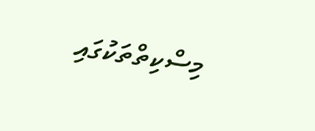މިސްކިތްތަކުގައި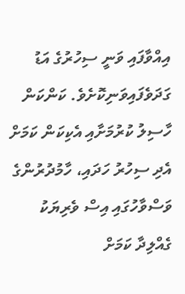އިއްވާފައި ވަނީ ސިހުރުގެ އަޑު ގަދަވެފައިވަނިކޮށެވެ. ކަންކަން ހާސިލު ކުރުމަށާއި އެކިކަން ކަމަށް އެދި ސިހުރު ހަދައި، ހާމުދުރުންގެ ވަސްވާހުގައި އިސް ވެރިޔަކު ގެއްލިދާ ކަމަށް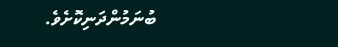ބުނަމުންދަނިކޮށެވެ.